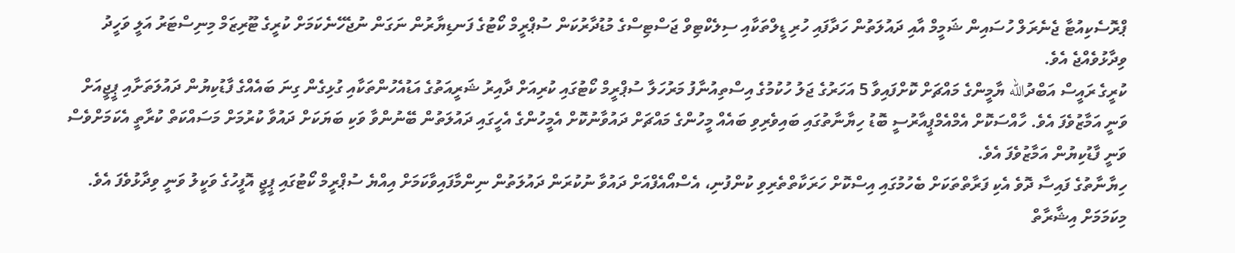ޕްރޮސެކިއުޓާ ޖެނެރަލް ހުސައިން ޝަމީމް އާއި ދައުލަތުން ހަދާފައި ހުރި ޑީލްތަކާއި ސިލެކްޓިވް ޖަސްޓިސްގެ މުޑުދާރުކަން ސުޕްރީމް ކޯޓުގެ ފަނޑިޔާރުން ނަގަން ނުޖެހޭނެކަމަށް ކުރީގެ ޓޫރިޒަމް މިނިސްޓަރު އަލީ ވަހީދު ވިދާޅުވެއްޖެ އެވެ.
ކުރީގެ ރައީސް އަބްދުالله ޔާމީންގެ މައްޗަށް ކޮށްފައިވާ 5 އަހަރުގެ ޖަލު ހުކުމުގެ އިސްތިއުނާފު މަރުހަލާ ސުޕްރީމް ކޯޓުގައި ކުރިއަށް ދާއިރު ޝަރީއަތުގެ އަޑުއެހުންތަކާއި ގުޅިގެން ގިނަ ބައެއްގެ ފާޑުކިޔުން ދައުލަތަށާއި ޕީޖީއަށް ވަނީ އަމާޒުވެފަ އެވެ. ހާއްސަކޮށް އެމްއެމްޕީއާރުސީ ބޮޑު ހިޔާނާތުގައި ބައިވެރިވި ބައެއް މީހުންގެ މައްޗަށް ދައުވާނުކޮށް އެމީހުންގެ އެހީގައި ދައުލަތުން ބޭނުންވާ ވަކި ބަޔަކަށް ދައުވާ ކުރުމަށް މަސައްކަތް ކުރާތީ އެކަމަށްވެސް ވަނީ ފާޑުކިޔުން އަމާޒުވެފަ އެވެ.
ހިޔާނާތުގެ ފައިސާ ދޮވެ އެކި ފަރާތްތަކަށް ބެހުމުގައި އިސްކޮށް ހަރަކާތްތެރިވި ކުންފުނި، އެސްއޯއެފްއަށް ދައުވާ ނުކުރަން ދައުލަތުން ނިންމާފައިވާކަމަށް އިއްޔެ ސުޕްރީމް ކޯޓުގައި ޕީޖީ އޮފީހުގެ ވަކީލު ވަނީ ވިދާޅުވެފަ އެވެ. މިކަމަމަށް އިޝާރާތް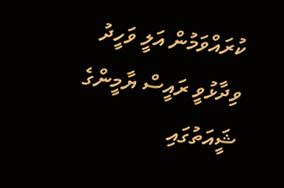ކުރައްވަމުން އަލީ ވަހީދު ވިދާޅުވީ ރައީސް ޔާމީންގެ ޝަީއަތުގައި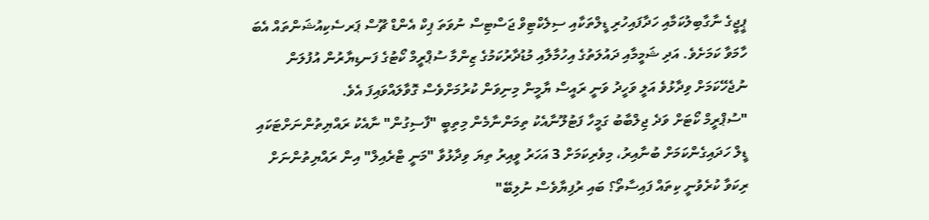ޕީޖީގެ ނާގާބިލުކަމާއި ހަދާފައިހުރި ޑީލްތަކާއި ސިލެކްޓިވް ޖަސްޓިސް ނުވަތަ ޕިކް އެންޑް ޗޫސް ޕަރސެކިއުޝަންތައް އެބަ ހާމަވާ ކަމަށެވެ. އަދި ޝަމީމާއި ދައުލަތުގެ އިހުމާލާއި މުޑުދާރުކަމުގެ ޒިންމާ ސުޕްރީމް ކޯޓުގެ ފަނޑިޔާރުން އުފުލަން ނުޖެހޭކަމަށް ވިދާޅުވެ އަލީ ވަހީދު ވަނީ ރައީސް ޔާމީން މިނިވަން ކުރުމަށްވެސް ގޮވާލައްވައިފަ އެވެ.
"ސުޕްރީމް ކޯޓަށް ވަދެ ޖިލްބާބު ގަމީހާ ފަޓުލޫނާއެކު ތިމަންނާމެން މިތިބީ "ފާސިގުން" ނާއެކު ރައްޔިތުންނަށްޓަކައި ޑީލް ހަދައިގެންކަމަށް ބުނާއިރު، މިވެރިކަމަށް 3 އަހަރު ވީއިރު ތިޔަ ވިދާޅުވާ "މަނީ ޓްރެއިލް" އިން ރައްޔިތުންނަށް ރިކަވާ ކުރެވުނީ ކިތައް ފައިސާތޯ؟ ބައި ރުފިޔާވެސް ނުލިބޭ"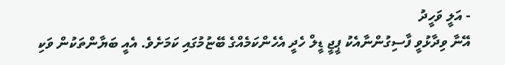- އަލީ ވަހީދު
އޭނާ ވިދާޅުވީ ފާސިގުންނާއެކު ޕީޖީ ޑީލް ހެދީ އެހެންކަމެއްގެ ބޭޏުމުގައި ކަމަށެވެ. އެއީ ބަޔާންތަކުން ވަކި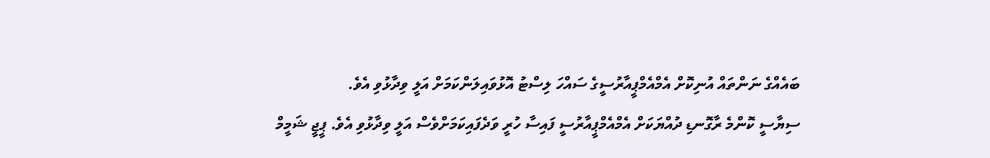ބައެއްގެ ނަންތައް އުނިކޮށް އެމްއެމްޕީއާރުސީގެ ސައްހަ ލިސްޓު އޮޅުވައިލަންކަމަށް އަލީ ވިދާޅުވި އެވެ.
ސިޔާސީ ކޮންމެ ރާގޮނޑި ދުއްޔަކަށް އެމްއެމްޕީއާރުސީ ފައިސާ ހުރީ ވަދެފައިކަމަށްވެސް އަލީ ވިދާޅުވި އެވެ. ޕީޖީ ޝަމީމް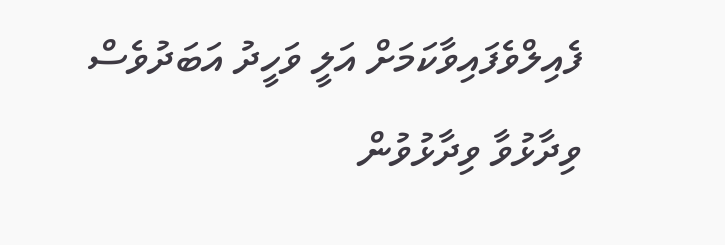ފެއިލްވެފައިވާކަމަށް އަލީ ވަހީދު އަބަދުވެސް ވިދާޅުވާ ވިދާޅުވުން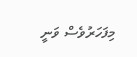މިފަހަރުވެސް ވަނީ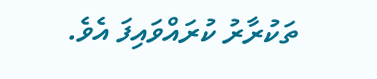ތަކުރާރު ކުރައްވައިފަ އެވެ.